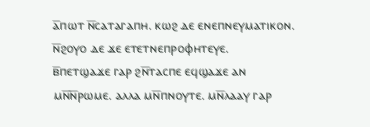ⲁ̅ⲡⲱⲧ ⲛ̅ⲥⲁⲧⲁⲅⲁⲡⲏ. ⲕⲱϩ ⲇⲉ ⲉⲛⲉⲡⲛⲉⲩⲙⲁⲧⲓⲕⲟⲛ. ⲛ̅ϩⲟⲩⲟ ⲇⲉ ϫⲉ ⲉⲧⲉⲧⲛⲉⲡⲣⲟⲫⲏⲧⲉⲩⲉ.
ⲃ̅ⲡⲉⲧϣⲁϫⲉ ⲅⲁⲣ ϩⲛ̅ⲧⲁⲥⲡⲉ ⲉϥϣⲁϫⲉ ⲁⲛ ⲙⲛ̅ⲛ̅ⲣⲱⲙⲉ. ⲁⲗⲗⲁ ⲙⲛ̅ⲡⲛⲟⲩⲧⲉ. ⲙⲛ̅ⲗⲁⲁⲩ ⲅⲁⲣ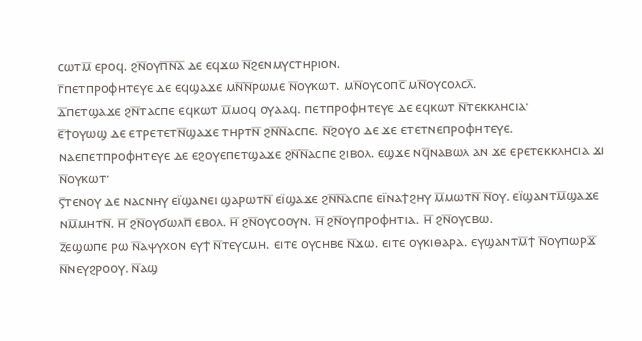ⲥⲱⲧⲙ̅ ⲉⲣⲟϥ. ϩⲛ̅ⲟⲩⲡ̅ⲛ̅ⲁ̅ ⲇⲉ ⲉϥϫⲱ ⲛ̅ϩⲉⲛⲙⲩⲥⲧⲏⲣⲓⲟⲛ.
ⲅ̅ⲡⲉⲧⲡⲣⲟⲫⲏⲧⲉⲩⲉ ⲇⲉ ⲉϥϣⲁϫⲉ ⲙⲛ̅ⲛ̅ⲣⲱⲙⲉ ⲛ̅ⲟⲩⲕⲱⲧ. ⲙⲛ̅ⲟⲩⲥⲟⲡⲥ̅ ⲙⲛ̅ⲟⲩⲥⲟⲗⲥⲗ̅.
ⲇ̅ⲡⲉⲧϣⲁϫⲉ ϩⲛ̅ⲧⲁⲥⲡⲉ ⲉϥⲕⲱⲧ ⲙ̅ⲙⲟϥ ⲟⲩⲁⲁϥ. ⲡⲉⲧⲡⲣⲟⲫⲏⲧⲉⲩⲉ ⲇⲉ ⲉϥⲕⲱⲧ ⲛ̅ⲧⲉⲕⲕⲗⲏⲥⲓⲁ·
ⲉ̅ϯⲟⲩⲱϣ ⲇⲉ ⲉⲧⲣⲉⲧⲉⲧⲛ̅ϣⲁϫⲉ ⲧⲏⲣⲧⲛ̅ ϩⲛ̅ⲛ̅ⲁⲥⲡⲉ. ⲛ̅ϩⲟⲩⲟ ⲇⲉ ϫⲉ ⲉⲧⲉⲧⲛⲉⲡⲣⲟⲫⲏⲧⲉⲩⲉ. ⲛⲁⲉⲡⲉⲧⲡⲣⲟⲫⲏⲧⲉⲩⲉ ⲇⲉ ⲉϩⲟⲩⲉⲡⲉⲧϣⲁϫⲉ ϩⲛ̅ⲛ̅ⲁⲥⲡⲉ ϩⲓⲃⲟⲗ. ⲉϣϫⲉ ⲛϥ̅ⲛⲁⲃⲱⲗ ⲁⲛ ϫⲉ ⲉⲣⲉⲧⲉⲕⲕⲗⲏⲥⲓⲁ ϫⲓ ⲛ̅ⲟⲩⲕⲱⲧ·
ⲋ̅ⲧⲉⲛⲟⲩ ⲇⲉ ⲛⲁⲥⲛⲏⲩ ⲉⲓ̈ϣⲁⲛⲉⲓ ϣⲁⲣⲱⲧⲛ̅ ⲉⲓ̈ϣⲁϫⲉ ϩⲛ̅ⲛ̅ⲁⲥⲡⲉ ⲉⲓ̈ⲛⲁϯϩⲏⲩ ⲙ̅ⲙⲱⲧⲛ̅ ⲛ̅ⲟⲩ. ⲉⲓ̈ϣⲁⲛⲧⲙ̅ϣⲁϫⲉ ⲛⲙ̅ⲙⲏⲧⲛ̅. ⲏ̅ ϩⲛ̅ⲟⲩϭⲱⲗⲡ̅ ⲉⲃⲟⲗ. ⲏ̅ ϩⲛ̅ⲟⲩⲥⲟⲟⲩⲛ. ⲏ̅ ϩⲛ̅ⲟⲩⲡⲣⲟⲫⲏⲧⲓⲁ. ⲏ̅ ϩⲛ̅ⲟⲩⲥⲃⲱ.
ⲍ̅ⲉϣⲱⲡⲉ ⲣⲱ ⲛ̅ⲁⲯⲩⲭⲟⲛ ⲉⲩϯ ⲛ̅ⲧⲉⲩⲥⲙⲏ. ⲉⲓⲧⲉ ⲟⲩⲥⲏⲃⲉ ⲛ̅ϫⲱ. ⲉⲓⲧⲉ ⲟⲩⲕⲓⲑⲁⲣⲁ. ⲉⲩϣⲁⲛⲧⲙ̅ϯ ⲛ̅ⲟⲩⲡⲱⲣϫ̅ ⲛ̅ⲛⲉⲩϩⲣⲟⲟⲩ. ⲛ̅ⲁϣ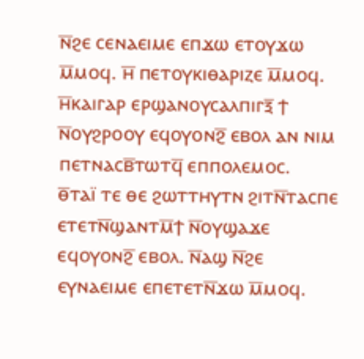ⲛ̅ϩⲉ ⲥⲉⲛⲁⲉⲓⲙⲉ ⲉⲡϫⲱ ⲉⲧⲟⲩϫⲱ ⲙ̅ⲙⲟϥ. ⲏ̅ ⲡⲉⲧⲟⲩⲕⲓⲑⲁⲣⲓⲍⲉ ⲙ̅ⲙⲟϥ.
ⲏ̅ⲕⲁⲓⲅⲁⲣ ⲉⲣϣⲁⲛⲟⲩⲥⲁⲗⲡⲓⲅⲝ̅ ϯ ⲛ̅ⲟⲩϩⲣⲟⲟⲩ ⲉϥⲟⲩⲟⲛϩ̅ ⲉⲃⲟⲗ ⲁⲛ ⲛⲓⲙ ⲡⲉⲧⲛⲁⲥⲃ̅ⲧⲱⲧϥ̅ ⲉⲡⲡⲟⲗⲉⲙⲟⲥ.
ⲑ̅ⲧⲁⲓ̈ ⲧⲉ ⲑⲉ ϩⲱⲧⲧⲏⲩⲧⲛ ϩⲓⲧⲛ̅ⲧⲁⲥⲡⲉ ⲉⲧⲉⲧⲛ̅ϣⲁⲛⲧⲙ̅ϯ ⲛ̅ⲟⲩϣⲁϫⲉ ⲉϥⲟⲩⲟⲛϩ̅ ⲉⲃⲟⲗ. ⲛ̅ⲁϣ ⲛ̅ϩⲉ ⲉⲩⲛⲁⲉⲓⲙⲉ ⲉⲡⲉⲧⲉⲧⲛ̅ϫⲱ ⲙ̅ⲙⲟϥ.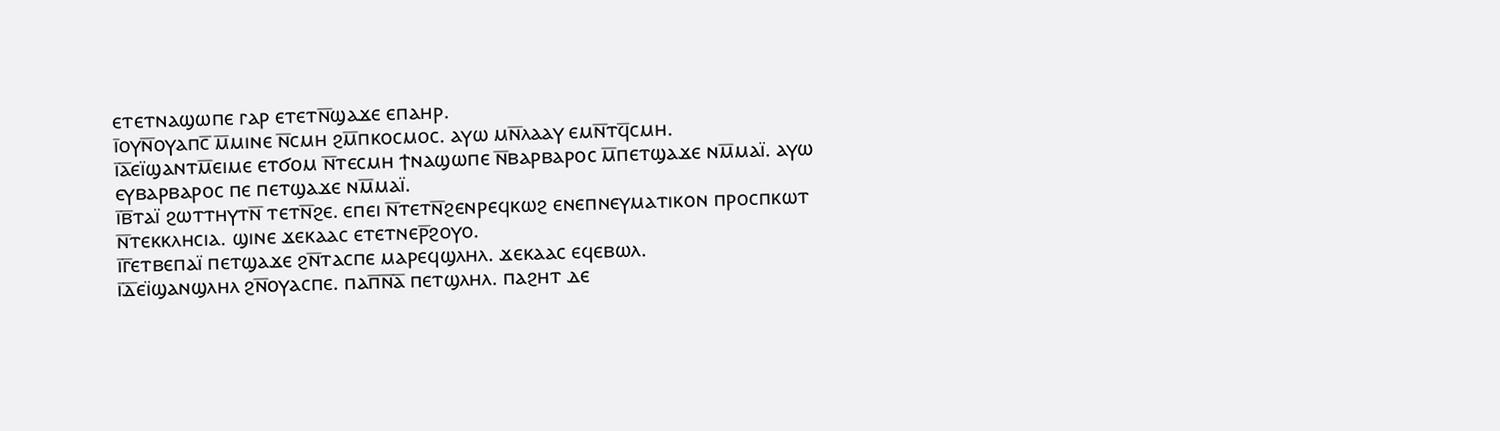ⲉⲧⲉⲧⲛⲁϣⲱⲡⲉ ⲅⲁⲣ ⲉⲧⲉⲧⲛ̅ϣⲁϫⲉ ⲉⲡⲁⲏⲣ.
ⲓ̅ⲟⲩⲛ̅ⲟⲩⲁⲡⲥ̅ ⲙ̅ⲙⲓⲛⲉ ⲛ̅ⲥⲙⲏ ϩⲙ̅ⲡⲕⲟⲥⲙⲟⲥ. ⲁⲩⲱ ⲙⲛ̅ⲗⲁⲁⲩ ⲉⲙⲛ̅ⲧϥ̅ⲥⲙⲏ.
ⲓ̅ⲁ̅ⲉⲓ̈ϣⲁⲛⲧⲙ̅ⲉⲓⲙⲉ ⲉⲧϭⲟⲙ ⲛ̅ⲧⲉⲥⲙⲏ ϯⲛⲁϣⲱⲡⲉ ⲛ̅ⲃⲁⲣⲃⲁⲣⲟⲥ ⲙ̅ⲡⲉⲧϣⲁϫⲉ ⲛⲙ̅ⲙⲁⲓ̈. ⲁⲩⲱ ⲉⲩⲃⲁⲣⲃⲁⲣⲟⲥ ⲡⲉ ⲡⲉⲧϣⲁϫⲉ ⲛⲙ̅ⲙⲁⲓ̈.
ⲓ̅ⲃ̅ⲧⲁⲓ̈ ϩⲱⲧⲧⲏⲩⲧⲛ̅ ⲧⲉⲧⲛ̅ϩⲉ. ⲉⲡⲉⲓ ⲛ̅ⲧⲉⲧⲛ̅ϩⲉⲛⲣⲉϥⲕⲱϩ ⲉⲛⲉⲡⲛⲉⲩⲙⲁⲧⲓⲕⲟⲛ ⲡⲣⲟⲥⲡⲕⲱⲧ ⲛ̅ⲧⲉⲕⲕⲗⲏⲥⲓⲁ. ϣⲓⲛⲉ ϫⲉⲕⲁⲁⲥ ⲉⲧⲉⲧⲛⲉⲣ̅ϩⲟⲩⲟ.
ⲓ̅ⲅ̅ⲉⲧⲃⲉⲡⲁⲓ̈ ⲡⲉⲧϣⲁϫⲉ ϩⲛ̅ⲧⲁⲥⲡⲉ ⲙⲁⲣⲉϥϣⲗⲏⲗ. ϫⲉⲕⲁⲁⲥ ⲉϥⲉⲃⲱⲗ.
ⲓ̅ⲇ̅ⲉⲓ̈ϣⲁⲛϣⲗⲏⲗ ϩⲛ̅ⲟⲩⲁⲥⲡⲉ. ⲡⲁⲡ̅ⲛ̅ⲁ̅ ⲡⲉⲧϣⲗⲏⲗ. ⲡⲁϩⲏⲧ ⲇⲉ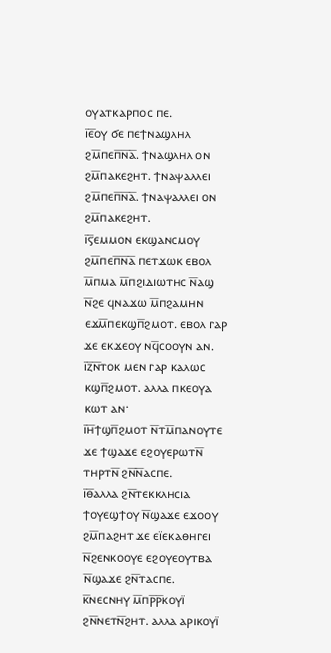ⲟⲩⲁⲧⲕⲁⲣⲡⲟⲥ ⲡⲉ.
ⲓ̅ⲉ̅ⲟⲩ ϭⲉ ⲡⲉϯⲛⲁϣⲗⲏⲗ ϩⲙ̅ⲡⲉⲡ̅ⲛ̅ⲁ̅. ϯⲛⲁϣⲗⲏⲗ ⲟⲛ ϩⲙ̅ⲡⲁⲕⲉϩⲏⲧ. ϯⲛⲁⲯⲁⲗⲗⲉⲓ ϩⲙ̅ⲡⲉⲡ̅ⲛ̅ⲁ̅. ϯⲛⲁⲯⲁⲗⲗⲉⲓ ⲟⲛ ϩⲙ̅ⲡⲁⲕⲉϩⲏⲧ.
ⲓ̅ⲋ̅ⲉⲙⲙⲟⲛ ⲉⲕϣⲁⲛⲥⲙⲟⲩ ϩⲙ̅ⲡⲉⲡ̅ⲛ̅ⲁ̅ ⲡⲉⲧϫⲱⲕ ⲉⲃⲟⲗ ⲙ̅ⲡⲙⲁ ⲙ̅ⲡϩⲓⲇⲓⲱⲧⲏⲥ ⲛ̅ⲁϣ ⲛ̅ϩⲉ ϥⲛⲁϫⲱ ⲙ̅ⲡϩⲁⲙⲏⲛ ⲉϫⲙ̅ⲡⲉⲕϣⲡ̅ϩⲙⲟⲧ. ⲉⲃⲟⲗ ⲅⲁⲣ ϫⲉ ⲉⲕϫⲉⲟⲩ ⲛϥ̅ⲥⲟⲟⲩⲛ ⲁⲛ.
ⲓ̅ⲍ̅ⲛ̅ⲧⲟⲕ ⲙⲉⲛ ⲅⲁⲣ ⲕⲁⲗⲱⲥ ⲕϣⲡ̅ϩⲙⲟⲧ. ⲁⲗⲗⲁ ⲡⲕⲉⲟⲩⲁ ⲕⲱⲧ ⲁⲛ·
ⲓ̅ⲏ̅ϯϣⲡ̅ϩⲙⲟⲧ ⲛ̅ⲧⲙ̅ⲡⲁⲛⲟⲩⲧⲉ ϫⲉ ϯϣⲁϫⲉ ⲉϩⲟⲩⲉⲣⲱⲧⲛ̅ ⲧⲏⲣⲧⲛ̅ ϩⲛ̅ⲛ̅ⲁⲥⲡⲉ.
ⲓ̅ⲑ̅ⲁⲗⲗⲁ ϩⲛ̅ⲧⲉⲕⲕⲗⲏⲥⲓⲁ ϯⲟⲩⲉϣϯⲟⲩ ⲛ̅ϣⲁϫⲉ ⲉϫⲟⲟⲩ ϩⲙ̅ⲡⲁϩⲏⲧ ϫⲉ ⲉⲓ̈ⲉⲕⲁⲑⲏⲅⲉⲓ ⲛ̅ϩⲉⲛⲕⲟⲟⲩⲉ ⲉϩⲟⲩⲉⲟⲩⲧⲃⲁ ⲛ̅ϣⲁϫⲉ ϩⲛ̅ⲧⲁⲥⲡⲉ.
ⲕ̅ⲛⲉⲥⲛⲏⲩ ⲙ̅ⲡⲣ̅ⲣ̅ⲕⲟⲩⲓ̈ ϩⲛ̅ⲛⲉⲧⲛ̅ϩⲏⲧ. ⲁⲗⲗⲁ ⲁⲣⲓⲕⲟⲩⲓ̈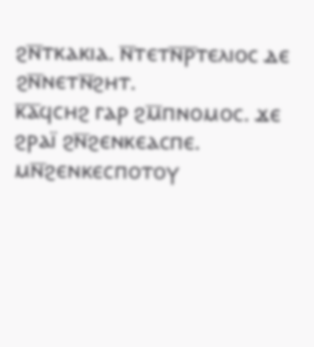ϩⲛ̅ⲧⲕⲁⲕⲓⲁ. ⲛ̅ⲧⲉⲧⲛ̅ⲣ̅ⲧⲉⲗⲓⲟⲥ ⲇⲉ ϩⲛ̅ⲛⲉⲧⲛ̅ϩⲏⲧ.
ⲕ̅ⲁ̅ϥⲥⲏϩ ⲅⲁⲣ ϩⲙ̅ⲡⲛⲟⲙⲟⲥ. ϫⲉ ϩⲣⲁⲓ̈ ϩⲛ̅ϩⲉⲛⲕⲉⲁⲥⲡⲉ. ⲙⲛ̅ϩⲉⲛⲕⲉⲥⲡⲟⲧⲟⲩ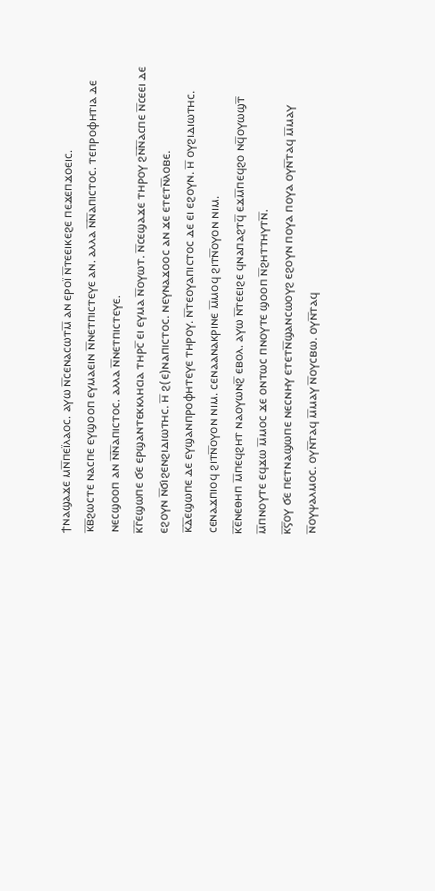ϯⲛⲁϣⲁϫⲉ ⲙⲛ̅ⲡⲉⲓ̈ⲗⲁⲟⲥ. ⲁⲩⲱ ⲛ̅ⲥⲉⲛⲁⲥⲱⲧⲙ̅ ⲁⲛ ⲉⲣⲟⲓ̈ ⲛ̅ⲧⲉⲉⲓⲕⲉϩⲉ ⲡⲉϫⲉⲡϫⲟⲉⲓⲥ.
ⲕ̅ⲃ̅ϩⲱⲥⲧⲉ ⲛⲁⲥⲡⲉ ⲉⲩϣⲟⲟⲡ ⲉⲩⲙⲁⲉⲓⲛ ⲛ̅ⲛⲉⲧⲡⲓⲥⲧⲉⲩⲉ ⲁⲛ. ⲁⲗⲗⲁ ⲛ̅ⲛ̅ⲁⲡⲓⲥⲧⲟⲥ. ⲧⲉⲡⲣⲟⲫⲏⲧⲓⲁ ⲇⲉ ⲛⲉⲥϣⲟⲟⲡ ⲁⲛ ⲛ̅ⲛ̅ⲁⲡⲓⲥⲧⲟⲥ. ⲁⲗⲗⲁ ⲛ̅ⲛⲉⲧⲡⲓⲥⲧⲉⲩⲉ.
ⲕ̅ⲅ̅ⲉϣⲱⲡⲉ ϭⲉ ⲉⲣϣⲁⲛⲧⲉⲕⲕⲗⲏⲥⲓⲁ ⲧⲏⲣⲥ̅ ⲉⲓ ⲉⲩⲙⲁ ⲛ̅ⲟⲩⲱⲧ. ⲛ̅ⲥⲉϣⲁϫⲉ ⲧⲏⲣⲟⲩ ϩⲛ̅ⲛ̅ⲁⲥⲡⲉ ⲛ̅ⲥⲉⲉⲓ ⲇⲉ ⲉϩⲟⲩⲛ ⲛ̅ϭⲓϩⲉⲛϩⲓⲇⲓⲱⲧⲏⲥ. ⲏ̅ ϩ(ⲉ)ⲛⲁⲡⲓⲥⲧⲟⲥ. ⲛⲉⲩⲛⲁϫⲟⲟⲥ ⲁⲛ ϫⲉ ⲉⲧⲉⲧⲛ̅ⲗⲟⲃⲉ.
ⲕ̅ⲇ̅ⲉϣⲱⲡⲉ ⲇⲉ ⲉⲩϣⲁⲛⲡⲣⲟⲫⲏⲧⲉⲩⲉ ⲧⲏⲣⲟⲩ. ⲛ̅ⲧⲉⲟⲩⲁⲡⲓⲥⲧⲟⲥ ⲇⲉ ⲉⲓ ⲉϩⲟⲩⲛ. ⲏ̅ ⲟⲩϩⲓⲇⲓⲱⲧⲏⲥ. ⲥⲉⲛⲁϫⲡⲓⲟϥ ϩⲓⲧⲛ̅ⲟⲩⲟⲛ ⲛⲓⲙ. ⲥⲉⲛⲁⲁⲛⲁⲕⲣⲓⲛⲉ ⲙ̅ⲙⲟϥ ϩⲓⲧⲛ̅ⲟⲩⲟⲛ ⲛⲓⲙ.
ⲕ̅ⲉ̅ⲛⲉⲑⲏⲡ ⲙ̅ⲡⲉϥϩⲏⲧ ⲛⲁⲟⲩⲱⲛϩ̅ ⲉⲃⲟⲗ. ⲁⲩⲱ ⲛ̅ⲧⲉⲉⲓϩⲉ ϥⲛⲁⲡⲁϩⲧϥ̅ ⲉϫⲙ̅ⲡⲉϥϩⲟ ⲛϥ̅ⲟⲩⲱϣⲧ̅ ⲙ̅ⲡⲛⲟⲩⲧⲉ ⲉϥϫⲱ ⲙ̅ⲙⲟⲥ ϫⲉ ⲟⲛⲧⲱⲥ ⲡⲛⲟⲩⲧⲉ ϣⲟⲟⲡ ⲛ̅ϩⲏⲧⲧⲏⲩⲧⲛ̅.
ⲕ̅ⲋ̅ⲟⲩ ϭⲉ ⲡⲉⲧⲛⲁϣⲱⲡⲉ ⲛⲉⲥⲛⲏⲩ ⲉⲧⲉⲧⲛ̅ϣⲁⲛⲥⲱⲟⲩϩ ⲉϩⲟⲩⲛ ⲡⲟⲩⲁ ⲡⲟⲩⲁ ⲟⲩⲛ̅ⲧⲁϥ ⲙ̅ⲙⲁⲩ ⲛ̅ⲟⲩⲯⲁⲗⲙⲟⲥ. ⲟⲩⲛ̅ⲧⲁϥ ⲙ̅ⲙⲁⲩ ⲛ̅ⲟⲩⲥⲃⲱ. ⲟⲩⲛ̅ⲧⲁϥ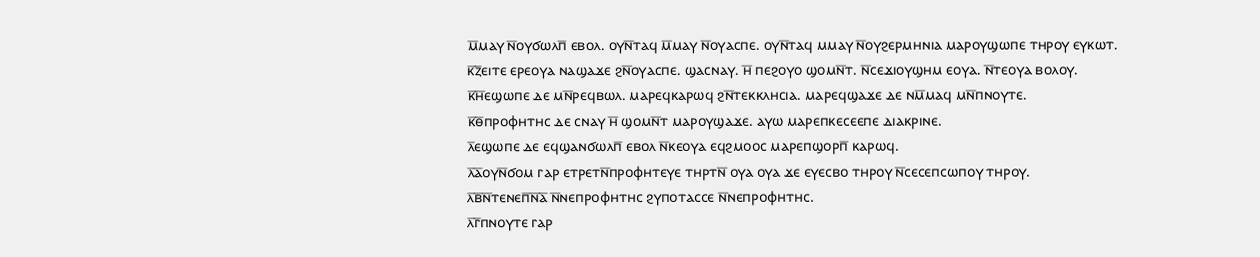ⲙ̅ⲙⲁⲩ ⲛ̅ⲟⲩϭⲱⲗⲡ̅ ⲉⲃⲟⲗ. ⲟⲩⲛ̅ⲧⲁϥ ⲙ̅ⲙⲁⲩ ⲛ̅ⲟⲩⲁⲥⲡⲉ. ⲟⲩⲛ̅ⲧⲁϥ ⲙⲙⲁⲩ ⲛ̅ⲟⲩϩⲉⲣⲙⲏⲛⲓⲁ ⲙⲁⲣⲟⲩϣⲱⲡⲉ ⲧⲏⲣⲟⲩ ⲉⲩⲕⲱⲧ.
ⲕ̅ⲍ̅ⲉⲓⲧⲉ ⲉⲣⲉⲟⲩⲁ ⲛⲁϣⲁϫⲉ ϩⲛ̅ⲟⲩⲁⲥⲡⲉ. ϣⲁⲥⲛⲁⲩ. ⲏ̅ ⲡⲉϩⲟⲩⲟ ϣⲟⲙⲛ̅ⲧ. ⲛ̅ⲥⲉϫⲓⲟⲩϣⲏⲙ ⲉⲟⲩⲁ. ⲛ̅ⲧⲉⲟⲩⲁ ⲃⲟⲗⲟⲩ.
ⲕ̅ⲏ̅ⲉϣⲱⲡⲉ ⲇⲉ ⲙⲛ̅ⲣⲉϥⲃⲱⲗ. ⲙⲁⲣⲉϥⲕⲁⲣⲱϥ ϩⲛ̅ⲧⲉⲕⲕⲗⲏⲥⲓⲁ. ⲙⲁⲣⲉϥϣⲁϫⲉ ⲇⲉ ⲛⲙ̅ⲙⲁϥ ⲙⲛ̅ⲡⲛⲟⲩⲧⲉ.
ⲕ̅ⲑ̅ⲡⲣⲟⲫⲏⲧⲏⲥ ⲇⲉ ⲥⲛⲁⲩ ⲏ̅ ϣⲟⲙⲛ̅ⲧ ⲙⲁⲣⲟⲩϣⲁϫⲉ. ⲁⲩⲱ ⲙⲁⲣⲉⲡⲕⲉⲥⲉⲉⲡⲉ ⲇⲓⲁⲕⲣⲓⲛⲉ.
ⲗ̅ⲉϣⲱⲡⲉ ⲇⲉ ⲉϥϣⲁⲛϭⲱⲗⲡ̅ ⲉⲃⲟⲗ ⲛ̅ⲕⲉⲟⲩⲁ ⲉϥϩⲙⲟⲟⲥ ⲙⲁⲣⲉⲡϣⲟⲣⲡ̅ ⲕⲁⲣⲱϥ.
ⲗ̅ⲁ̅ⲟⲩⲛ̅ϭⲟⲙ ⲅⲁⲣ ⲉⲧⲣⲉⲧⲛ̅ⲡⲣⲟⲫⲏⲧⲉⲩⲉ ⲧⲏⲣⲧⲛ̅ ⲟⲩⲁ ⲟⲩⲁ ϫⲉ ⲉⲩⲉⲥⲃⲟ ⲧⲏⲣⲟⲩ ⲛ̅ⲥⲉⲥⲉⲡⲥⲱⲡⲟⲩ ⲧⲏⲣⲟⲩ.
ⲗ̅ⲃ̅ⲛ̅ⲧⲉⲛⲉⲡ̅ⲛ̅ⲁ̅ ⲛ̅ⲛⲉⲡⲣⲟⲫⲏⲧⲏⲥ ϩⲩⲡⲟⲧⲁⲥⲥⲉ ⲛ̅ⲛⲉⲡⲣⲟⲫⲏⲧⲏⲥ.
ⲗ̅ⲅ̅ⲡⲛⲟⲩⲧⲉ ⲅⲁⲣ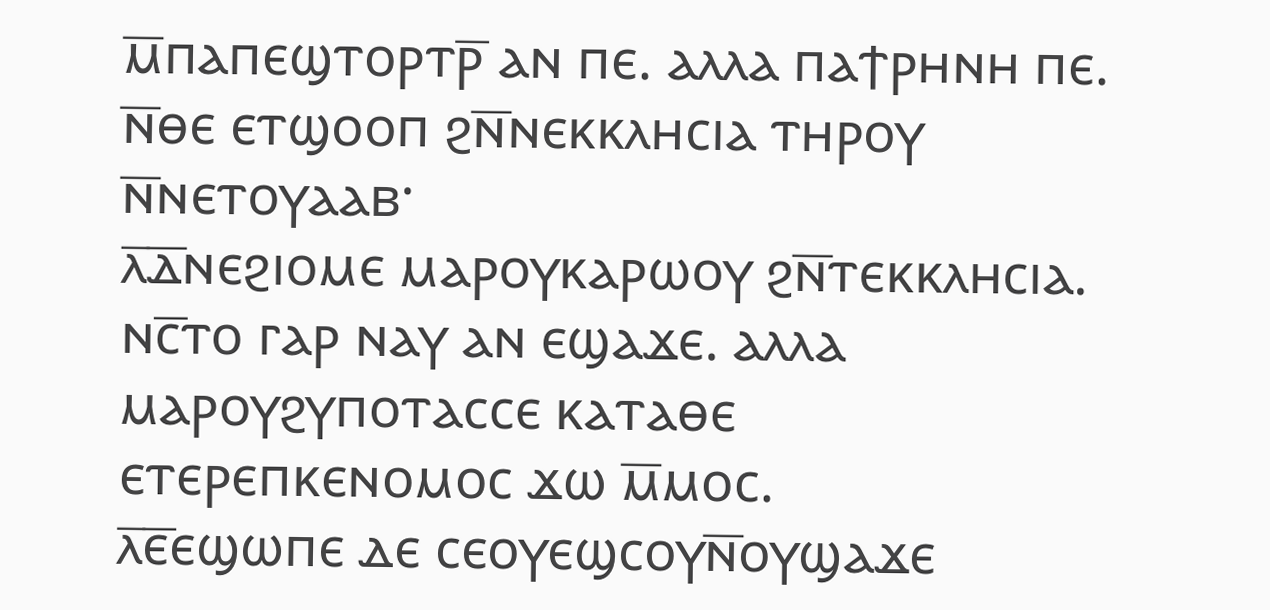ⲙ̅ⲡⲁⲡⲉϣⲧⲟⲣⲧⲣ̅ ⲁⲛ ⲡⲉ. ⲁⲗⲗⲁ ⲡⲁϯⲣⲏⲛⲏ ⲡⲉ. ⲛ̅ⲑⲉ ⲉⲧϣⲟⲟⲡ ϩⲛ̅ⲛⲉⲕⲕⲗⲏⲥⲓⲁ ⲧⲏⲣⲟⲩ ⲛ̅ⲛⲉⲧⲟⲩⲁⲁⲃ·
ⲗ̅ⲇ̅ⲛⲉϩⲓⲟⲙⲉ ⲙⲁⲣⲟⲩⲕⲁⲣⲱⲟⲩ ϩⲛ̅ⲧⲉⲕⲕⲗⲏⲥⲓⲁ. ⲛⲥ̅ⲧⲟ ⲅⲁⲣ ⲛⲁⲩ ⲁⲛ ⲉϣⲁϫⲉ. ⲁⲗⲗⲁ ⲙⲁⲣⲟⲩϩⲩⲡⲟⲧⲁⲥⲥⲉ ⲕⲁⲧⲁⲑⲉ ⲉⲧⲉⲣⲉⲡⲕⲉⲛⲟⲙⲟⲥ ϫⲱ ⲙ̅ⲙⲟⲥ.
ⲗ̅ⲉ̅ⲉϣⲱⲡⲉ ⲇⲉ ⲥⲉⲟⲩⲉϣⲥⲟⲩⲛ̅ⲟⲩϣⲁϫⲉ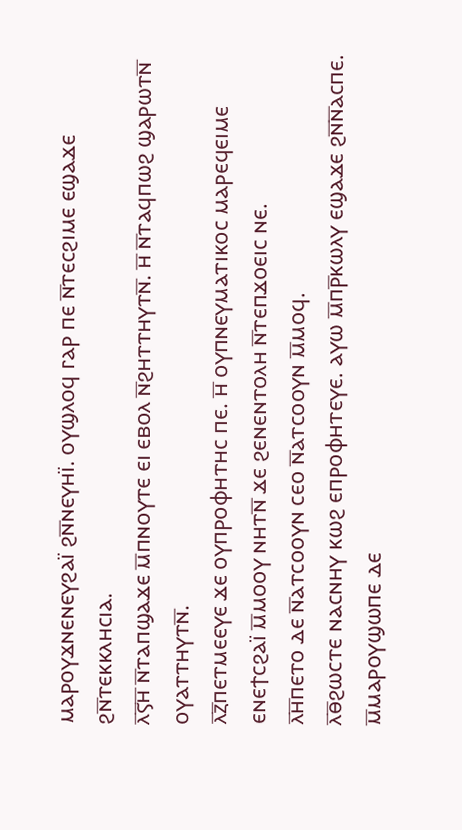ⲙⲁⲣⲟⲩϫⲛⲉⲛⲉⲩϩⲁⲓ̈ ϩⲛ̅ⲛⲉⲩⲏⲓ̈. ⲟⲩϣⲗⲟϥ ⲅⲁⲣ ⲡⲉ ⲛ̅ⲧⲉⲥϩⲓⲙⲉ ⲉϣⲁϫⲉ ϩⲛ̅ⲧⲉⲕⲕⲗⲏⲥⲓⲁ.
ⲗ̅ⲋ̅ⲏ̅ ⲛ̅ⲧⲁⲡϣⲁϫⲉ ⲙ̅ⲡⲛⲟⲩⲧⲉ ⲉⲓ ⲉⲃⲟⲗ ⲛ̅ϩⲏⲧⲧⲏⲩⲧⲛ̅. ⲏ̅ ⲛ̅ⲧⲁϥⲡⲱϩ ϣⲁⲣⲱⲧⲛ̅ ⲟⲩⲁⲧⲧⲏⲩⲧⲛ̅.
ⲗ̅ⲍ̅ⲡⲉⲧⲙⲉⲉⲩⲉ ϫⲉ ⲟⲩⲡⲣⲟⲫⲏⲧⲏⲥ ⲡⲉ. ⲏ̅ ⲟⲩⲡⲛⲉⲩⲙⲁⲧⲓⲕⲟⲥ ⲙⲁⲣⲉϥⲉⲓⲙⲉ ⲉⲛⲉϯⲥϩⲁⲓ̈ ⲙ̅ⲙⲟⲟⲩ ⲛⲏⲧⲛ̅ ϫⲉ ϩⲉⲛⲉⲛⲧⲟⲗⲏ ⲛ̅ⲧⲉⲡϫⲟⲉⲓⲥ ⲛⲉ.
ⲗ̅ⲏ̅ⲡⲉⲧⲟ ⲇⲉ ⲛ̅ⲁⲧⲥⲟⲟⲩⲛ ⲥⲉⲟ ⲛ̅ⲁⲧⲥⲟⲟⲩⲛ ⲙ̅ⲙⲟϥ.
ⲗ̅ⲑ̅ϩⲱⲥⲧⲉ ⲛⲁⲥⲛⲏⲩ ⲕⲱϩ ⲉⲡⲣⲟⲫⲏⲧⲉⲩⲉ. ⲁⲩⲱ ⲙ̅ⲡⲣ̅ⲕⲱⲗⲩ ⲉϣⲁϫⲉ ϩⲛ̅ⲛ̅ⲁⲥⲡⲉ.
ⲙ̅ⲙⲁⲣⲟⲩϣⲱⲡⲉ ⲇⲉ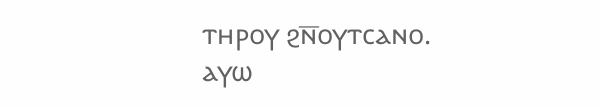ⲧⲏⲣⲟⲩ ϩⲛ̅ⲟⲩⲧⲥⲁⲛⲟ. ⲁⲩⲱ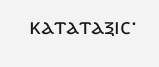ⲕⲁⲧⲁⲧⲁⲝⲓⲥ·